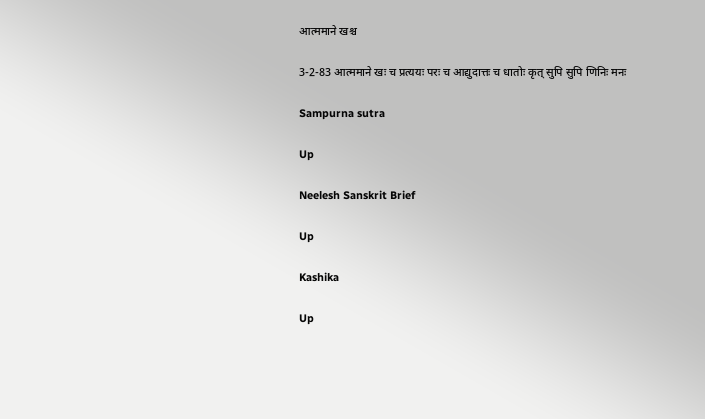आत्ममाने खश्च

3-2-83 आत्ममाने खः च प्रत्ययः परः च आद्युदात्तः च धातोः कृत् सुपि सुपि णिनिः मनः

Sampurna sutra

Up

Neelesh Sanskrit Brief

Up

Kashika

Up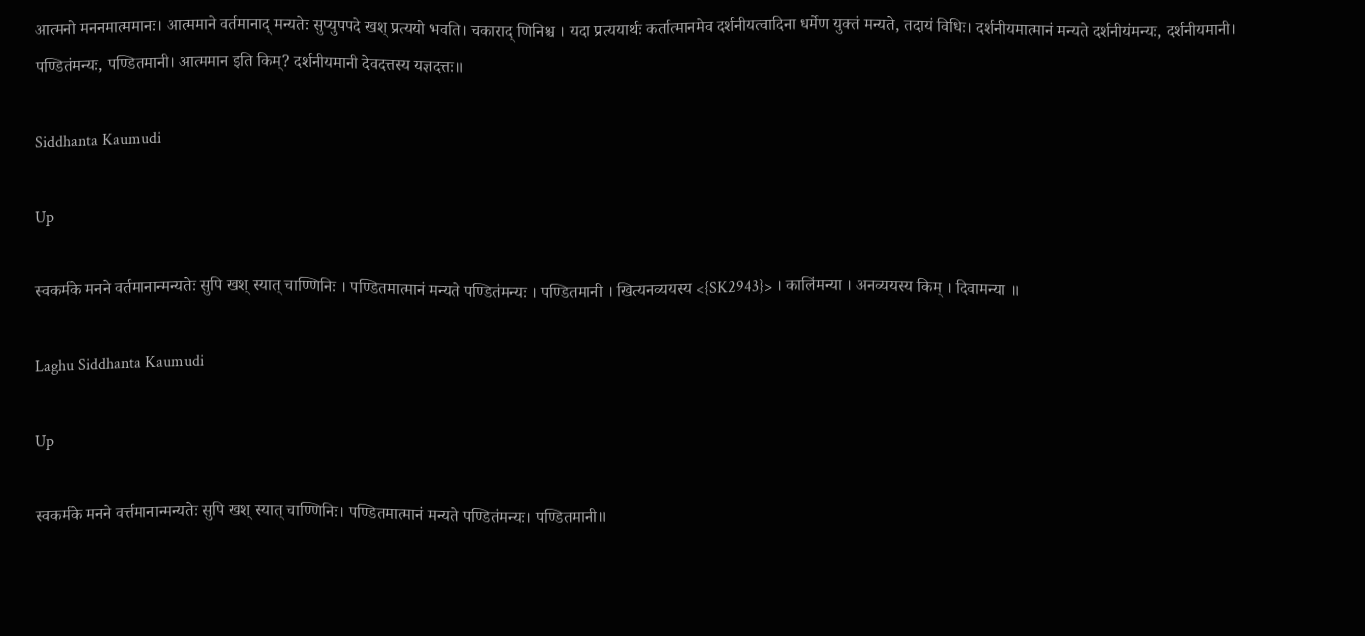आत्मनो मननमात्ममानः। आत्ममाने वर्तमानाद् मन्यतेः सुप्युपपदे खश् प्रत्ययो भवति। चकाराद् णिनिश्च । यदा प्रत्ययार्थः कर्तात्मानमेव दर्शनीयत्वादिना धर्मेण युक्तं मन्यते, तदायं विधिः। दर्शनीयमात्मानं मन्यते दर्शनीयंमन्यः, दर्शनीयमानी। पण्डितंमन्यः, पण्डितमानी। आत्ममान इति किम्? दर्शनीयमानी देवदत्तस्य यज्ञदत्तः॥

Siddhanta Kaumudi

Up

स्वकर्मके मनने वर्तमानान्मन्यतेः सुपि खश् स्यात् चाण्णिनिः । पण्डितमात्मानं मन्यते पण्डितंमन्यः । पण्डितमानी । खित्यनव्ययस्य <{SK2943}> । कालिंमन्या । अनव्ययस्य किम् । दिवामन्या ॥

Laghu Siddhanta Kaumudi

Up

स्वकर्मके मनने वर्त्तमानान्मन्यतेः सुपि खश् स्यात् चाण्णिनिः। पण्डितमात्मानं मन्यते पण्डितंमन्यः। पण्डितमानी॥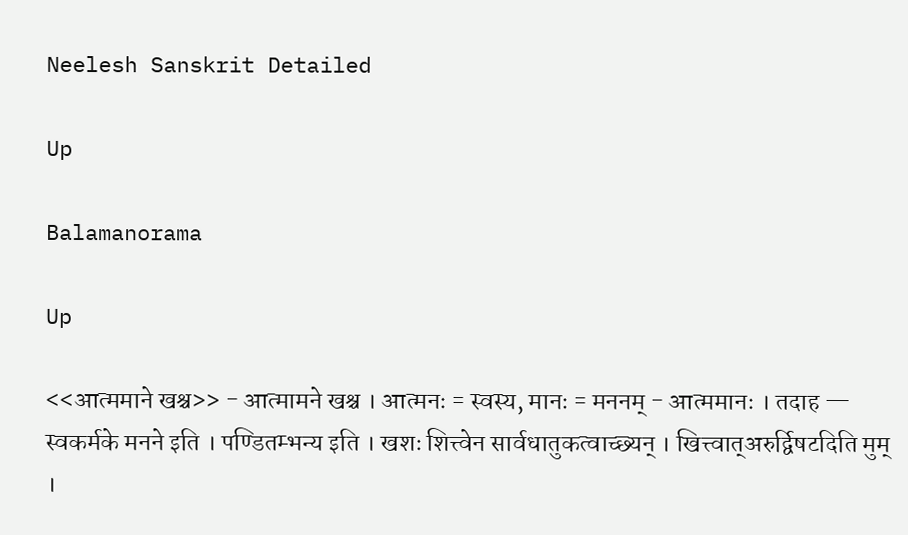Neelesh Sanskrit Detailed

Up

Balamanorama

Up

<<आत्ममाने खश्च>> - आत्मामने खश्च । आत्मनः = स्वस्य, मानः = मननम् - आत्ममानः । तदाह — स्वकर्मके मनने इति । पण्डितम्भन्य इति । खशः शित्त्वेन सार्वधातुकत्वाच्छ्यन् । खित्त्वात्अरुर्द्विषटदिति मुम् ।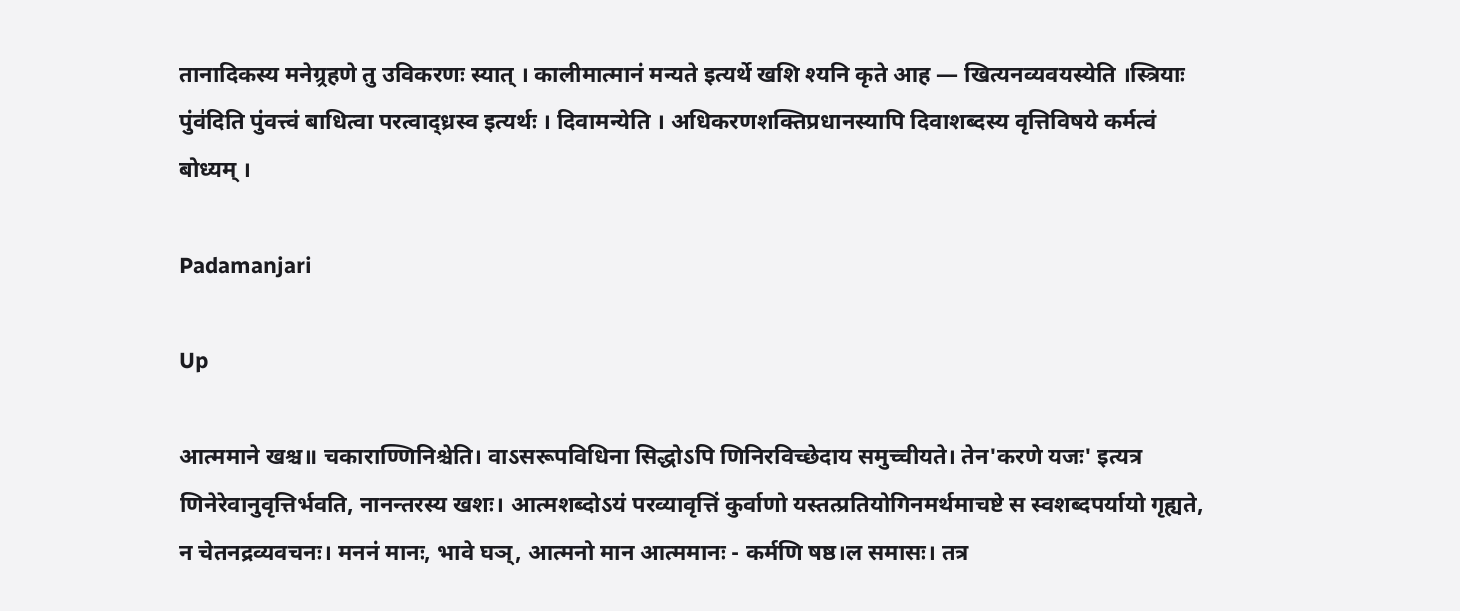तानादिकस्य मनेग्र्रहणे तु उविकरणः स्यात् । कालीमात्मानं मन्यते इत्यर्थे खशि श्यनि कृते आह — खित्यनव्यवयस्येति ।स्त्रियाः पुंव॑दिति पुंवत्त्वं बाधित्वा परत्वाद्ध्रस्व इत्यर्थः । दिवामन्येति । अधिकरणशक्तिप्रधानस्यापि दिवाशब्दस्य वृत्तिविषये कर्मत्वं बोध्यम् ।

Padamanjari

Up

आत्ममाने खश्च॥ चकाराण्णिनिश्चेति। वाऽसरूपविधिना सिद्धोऽपि णिनिरविच्छेदाय समुच्चीयते। तेन'करणे यजः' इत्यत्र णिनेरेवानुवृत्तिर्भवति, नानन्तरस्य खशः। आत्मशब्दोऽयं परव्यावृत्तिं कुर्वाणो यस्तत्प्रतियोगिनमर्थमाचष्टे स स्वशब्दपर्यायो गृह्यते, न चेतनद्रव्यवचनः। मननं मानः, भावे घञ्, आत्मनो मान आत्ममानः - कर्मणि षष्ठ।ल समासः। तत्र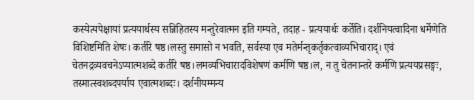कस्येत्यपेक्षायां प्रत्ययार्थस्य सन्निहितस्य मन्तुरेवात्मन इति गम्यते, तदाह - प्रत्ययार्थः कर्तेति। दर्शनियत्वादिना धर्मेणेति विशिष्टमिति शेषः। कर्तरि षष्ठ।लस्तु समासो न भवति, सर्वस्या एव मतेर्मन्तृकर्तृकत्वाव्यभिचाराद्। एवं चेतनद्रव्यवचनेऽप्यात्मशब्दे कर्तरि षष्ठ।लमव्यभिचारादविशेषणं कर्मणि षष्ठ।ल, न तु चेतनान्तरे कर्मणि प्रत्ययप्रसङ्गः, तस्मात्स्वशब्दपर्याय एवात्मशब्दः। दर्शनीयम्मन्य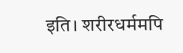इति। शरीरधर्ममपि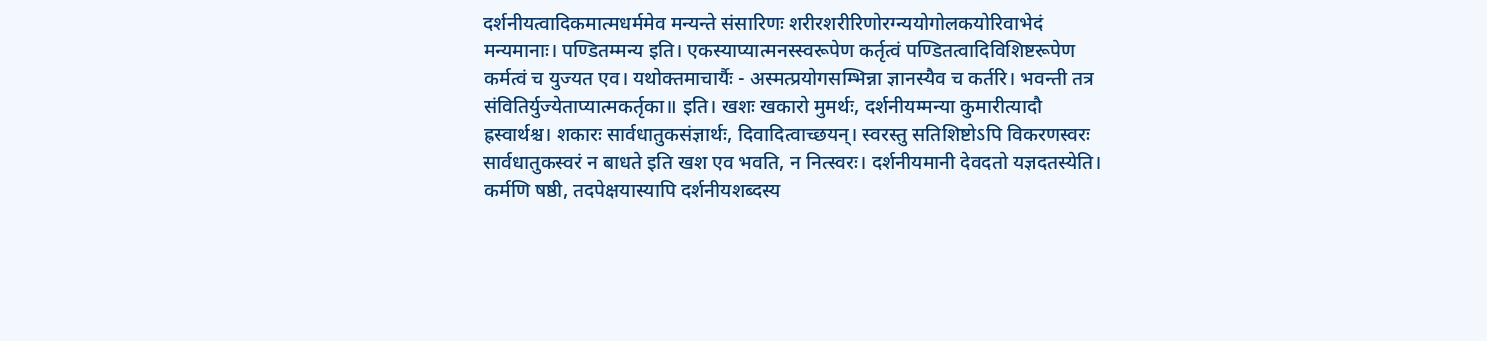दर्शनीयत्वादिकमात्मधर्ममेव मन्यन्ते संसारिणः शरीरशरीरिणोरग्न्ययोगोलकयोरिवाभेदं मन्यमानाः। पण्डितम्मन्य इति। एकस्याप्यात्मनस्स्वरूपेण कर्तृत्वं पण्डितत्वादिविशिष्टरूपेण कर्मत्वं च युज्यत एव। यथोक्तमाचार्यैः - अस्मत्प्रयोगसम्भिन्ना ज्ञानस्यैव च कर्तरि। भवन्ती तत्र संवितिर्युज्येताप्यात्मकर्तृका॥ इति। खशः खकारो मुमर्थः, दर्शनीयम्मन्या कुमारीत्यादौ ह्रस्वार्थश्च। शकारः सार्वधातुकसंज्ञार्थः, दिवादित्वाच्छयन्। स्वरस्तु सतिशिष्टोऽपि विकरणस्वरः सार्वधातुकस्वरं न बाधते इति खश एव भवति, न नित्स्वरः। दर्शनीयमानी देवदतो यज्ञदतस्येति। कर्मणि षष्ठी, तदपेक्षयास्यापि दर्शनीयशब्दस्य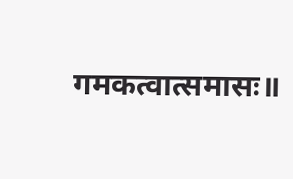गमकत्वात्समासः॥